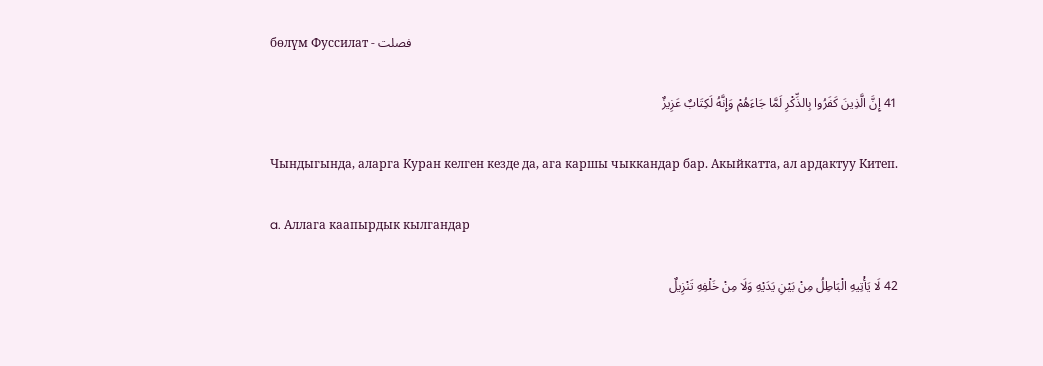бөлүм Фуссилат - فصلت

41 إِنَّ الَّذِينَ كَفَرُوا بِالذِّكْرِ لَمَّا جَاءَهُمْ وَإِنَّهُ لَكِتَابٌ عَزِيزٌ

Чындыгында, аларга Куран келген кезде да, ага каршы чыккандар бар. Акыйкатта, ал ардактуу Китеп.

a. Аллага каапырдык кылгандар

42 لَا يَأْتِيهِ الْبَاطِلُ مِنْ بَيْنِ يَدَيْهِ وَلَا مِنْ خَلْفِهِ تَنْزِيلٌ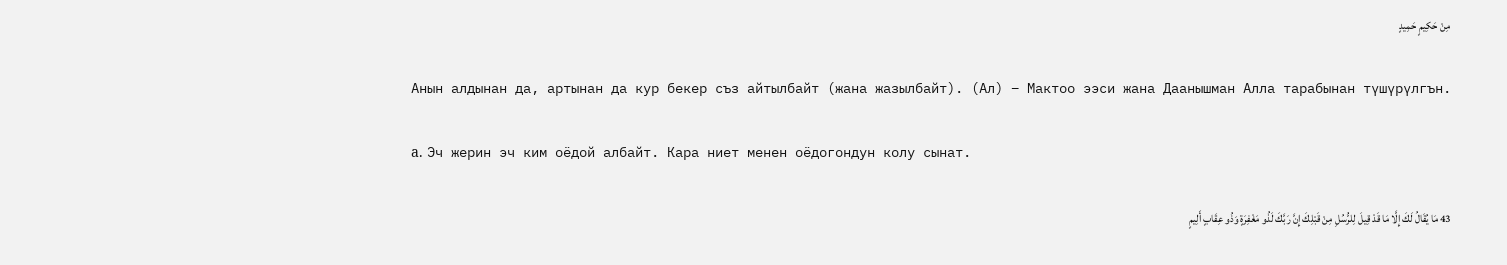مِنْ حَكِيمٍ حَمِيدٍ

Анын алдынан да, артынан да кур бекер съз айтылбайт (жана жазылбайт). (Ал) – Мактоо ээси жана Даанышман Алла тарабынан түшүрүлгън.

a. Эч жерин эч ким оёдой албайт. Кара ниет менен оёдогондун колу сынат.

43 مَا يُقَالُ لَكَ إِلَّا مَا قَدْ قِيلَ لِلرُّسُلِ مِنْ قَبْلِكَ إِنَّ رَبَّكَ لَذُو مَغْفِرَةٍ وَذُو عِقَابٍ أَلِيمٍ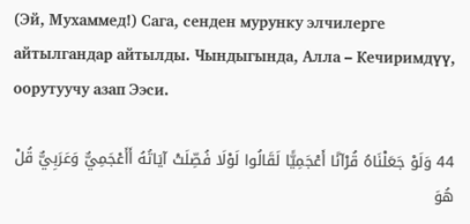(Эй, Мухаммед!) Сага, сенден мурунку элчилерге айтылгандар айтылды. Чындыгында, Алла – Кечиримдүү, оорутуучу азап Ээси.

44 وَلَوْ جَعَلْنَاهُ قُرْآنًا أَعْجَمِيًّا لَقَالُوا لَوْلَا فُصِّلَتْ آيَاتُهُ أَأَعْجَمِيٌّ وَعَرَبِيٌّ قُلْ هُوَ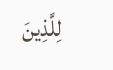لِلَّذِينَ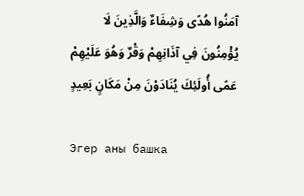آمَنُوا هُدًى وَشِفَاءٌ وَالَّذِينَ لَا يُؤْمِنُونَ فِي آذَانِهِمْ وَقْرٌ وَهُوَ عَلَيْهِمْ عَمًى أُولَئِكَ يُنَادَوْنَ مِنْ مَكَانٍ بَعِيدٍ

Эгер аны башка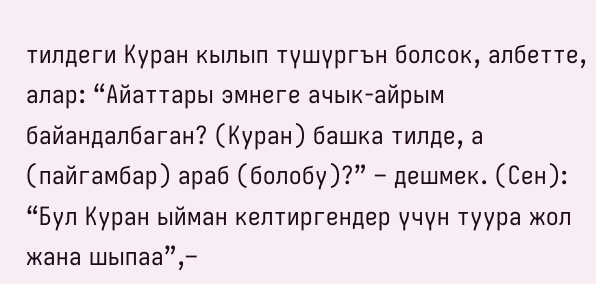тилдеги Куран кылып түшүргън болсок, албетте, алар: “Айаттары эмнеге ачык-айрым байандалбаган? (Куран) башка тилде, а (пайгамбар) араб (болобу)?” – дешмек. (Сен): “Бул Куран ыйман келтиргендер үчүн туура жол жана шыпаа”,–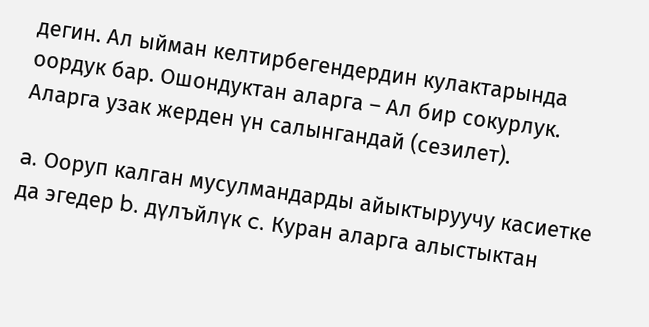дегин. Ал ыйман келтирбегендердин кулактарында оордук бар. Ошондуктан аларга – Ал бир сокурлук. Аларга узак жерден үн салынгандай (сезилет).

a. Ооруп калган мусулмандарды айыктыруучу касиетке да эгедер b. дүлъйлүк c. Куран аларга алыстыктан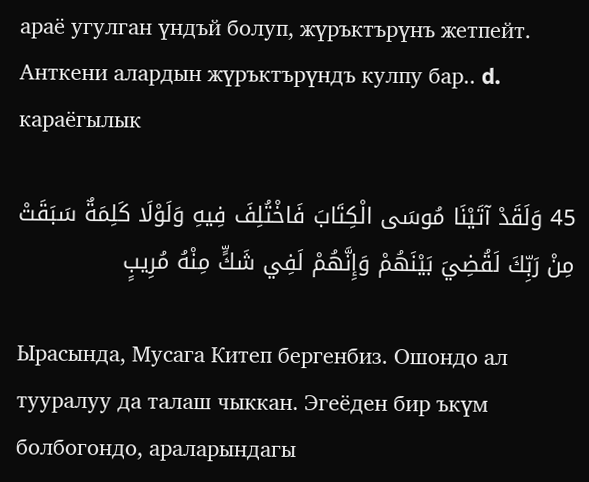араё угулган үндъй болуп, жүръктърүнъ жетпейт. Анткени алардын жүръктърүндъ кулпу бар.. d. караёгылык

45 وَلَقَدْ آتَيْنَا مُوسَى الْكِتَابَ فَاخْتُلِفَ فِيهِ وَلَوْلَا كَلِمَةٌ سَبَقَتْ مِنْ رَبِّكَ لَقُضِيَ بَيْنَهُمْ وَإِنَّهُمْ لَفِي شَكٍّ مِنْهُ مُرِيبٍ

Ырасында, Мусага Китеп бергенбиз. Ошондо ал тууралуу да талаш чыккан. Эгеёден бир ъкүм болбогондо, араларындагы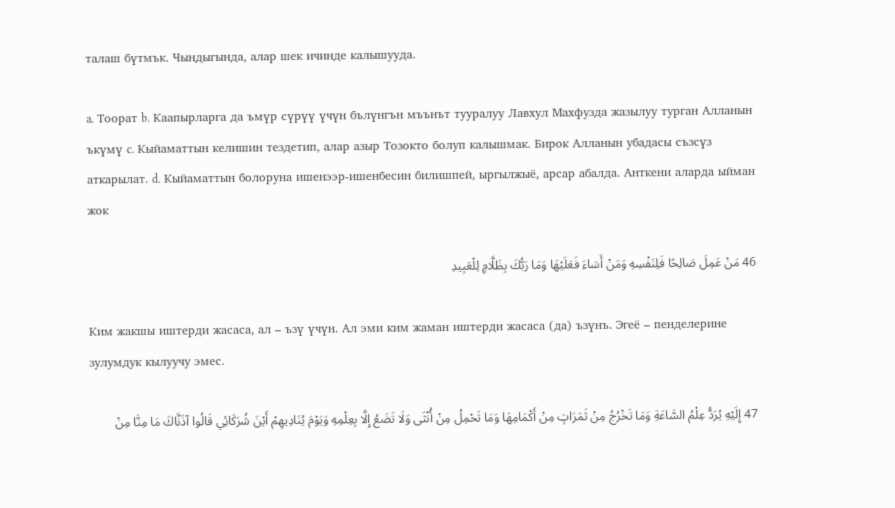талаш бүтмък. Чындыгында, алар шек ичинде калышууда.

a. Тоорат b. Каапырларга да ъмүр сүрүү үчүн бълүнгън мъънът тууралуу Лавхул Махфузда жазылуу турган Алланын ъкүмү c. Кыйаматтын келишин тездетип, алар азыр Тозокто болуп калышмак. Бирок Алланын убадасы съзсүз аткарылат. d. Кыйаматтын болоруна ишенээр-ишенбесин билишпей, ыргылжыё, арсар абалда. Анткени аларда ыйман жок

46 مَنْ عَمِلَ صَالِحًا فَلِنَفْسِهِ وَمَنْ أَسَاءَ فَعَلَيْهَا وَمَا رَبُّكَ بِظَلَّامٍ لِلْعَبِيدِ

Ким жакшы иштерди жасаса, ал – ъзү үчүн. Ал эми ким жаман иштерди жасаса (да) ъзүнъ. Эгеё – пенделерине зулумдук кылуучу эмес.

47 إِلَيْهِ يُرَدُّ عِلْمُ السَّاعَةِ وَمَا تَخْرُجُ مِنْ ثَمَرَاتٍ مِنْ أَكْمَامِهَا وَمَا تَحْمِلُ مِنْ أُنْثَى وَلَا تَضَعُ إِلَّا بِعِلْمِهِ وَيَوْمَ يُنَادِيهِمْ أَيْنَ شُرَكَائِي قَالُوا آذَنَّاكَ مَا مِنَّا مِنْ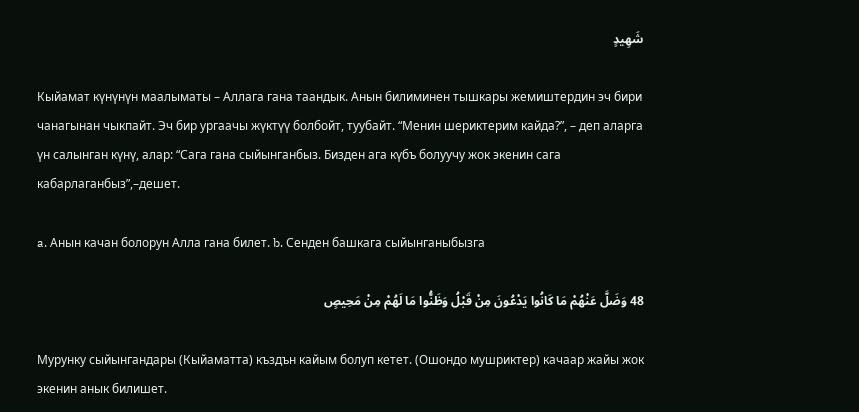شَهِيدٍ

Кыйамат күнүнүн маалыматы – Аллага гана таандык. Анын билиминен тышкары жемиштердин эч бири чанагынан чыкпайт. Эч бир ургаачы жүктүү болбойт, туубайт. “Менин шериктерим кайда?”, – деп аларга үн салынган күнү, алар: “Сага гана сыйынганбыз. Бизден ага күбъ болуучу жок экенин сага кабарлаганбыз”,–дешет.

a. Анын качан болорун Алла гана билет. b. Сенден башкага сыйынганыбызга

48 وَضَلَّ عَنْهُمْ مَا كَانُوا يَدْعُونَ مِنْ قَبْلُ وَظَنُّوا مَا لَهُمْ مِنْ مَحِيصٍ

Мурунку сыйынгандары (Кыйаматта) къздън кайым болуп кетет. (Ошондо мушриктер) качаар жайы жок экенин анык билишет.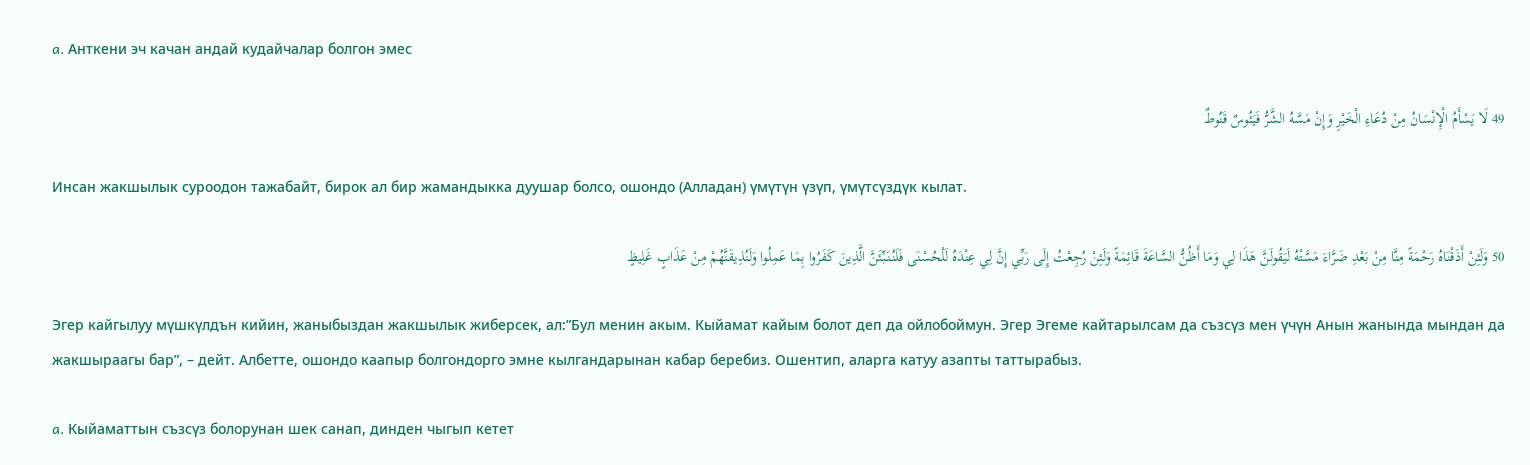a. Анткени эч качан андай кудайчалар болгон эмес

49 لَا يَسْأَمُ الْإِنْسَانُ مِنْ دُعَاءِ الْخَيْرِ وَإِنْ مَسَّهُ الشَّرُّ فَيَئُوسٌ قَنُوطٌ

Инсан жакшылык суроодон тажабайт, бирок ал бир жамандыкка дуушар болсо, ошондо (Алладан) үмүтүн үзүп, үмүтсүздүк кылат.

50 وَلَئِنْ أَذَقْنَاهُ رَحْمَةً مِنَّا مِنْ بَعْدِ ضَرَّاءَ مَسَّتْهُ لَيَقُولَنَّ هَذَا لِي وَمَا أَظُنُّ السَّاعَةَ قَائِمَةً وَلَئِنْ رُجِعْتُ إِلَى رَبِّي إِنَّ لِي عِنْدَهُ لَلْحُسْنَى فَلَنُنَبِّئَنَّ الَّذِينَ كَفَرُوا بِمَا عَمِلُوا وَلَنُذِيقَنَّهُمْ مِنْ عَذَابٍ غَلِيظٍ

Эгер кайгылуу мүшкүлдън кийин, жаныбыздан жакшылык жиберсек, ал:”Бул менин акым. Кыйамат кайым болот деп да ойлобоймун. Эгер Эгеме кайтарылсам да съзсүз мен үчүн Анын жанында мындан да жакшыраагы бар”, – дейт. Албетте, ошондо каапыр болгондорго эмне кылгандарынан кабар беребиз. Ошентип, аларга катуу азапты таттырабыз.

a. Кыйаматтын съзсүз болорунан шек санап, динден чыгып кетет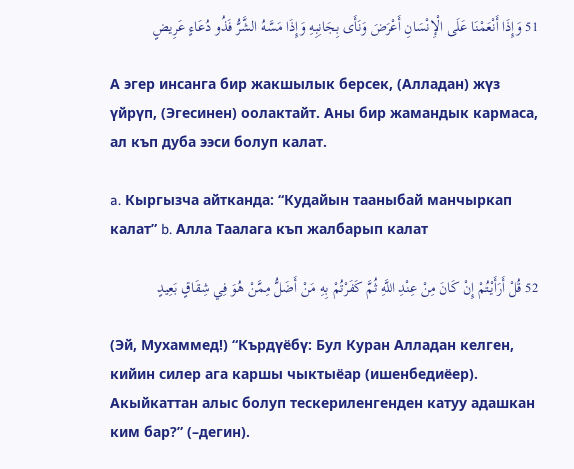51 وَإِذَا أَنْعَمْنَا عَلَى الْإِنْسَانِ أَعْرَضَ وَنَأَى بِجَانِبِهِ وَإِذَا مَسَّهُ الشَّرُّ فَذُو دُعَاءٍ عَرِيضٍ

А эгер инсанга бир жакшылык берсек, (Алладан) жүз үйрүп, (Эгесинен) оолактайт. Аны бир жамандык кармаса, ал къп дуба ээси болуп калат.

a. Кыргызча айтканда: “Кудайын тааныбай манчыркап калат” b. Алла Таалага къп жалбарып калат

52 قُلْ أَرَأَيْتُمْ إِنْ كَانَ مِنْ عِنْدِ اللَّهِ ثُمَّ كَفَرْتُمْ بِهِ مَنْ أَضَلُّ مِمَّنْ هُوَ فِي شِقَاقٍ بَعِيدٍ

(Эй, Мухаммед!) “Кърдүёбү: Бул Куран Алладан келген, кийин силер ага каршы чыктыёар (ишенбедиёер). Акыйкаттан алыс болуп тескериленгенден катуу адашкан ким бар?” (–дегин).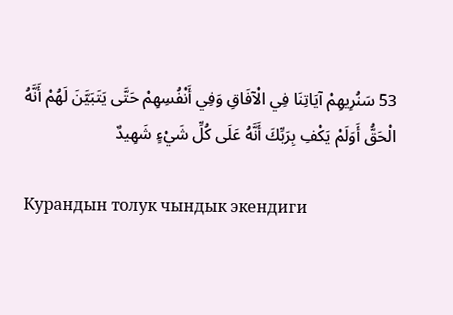53 سَنُرِيهِمْ آيَاتِنَا فِي الْآفَاقِ وَفِي أَنْفُسِهِمْ حَتَّى يَتَبَيَّنَ لَهُمْ أَنَّهُ الْحَقُّ أَوَلَمْ يَكْفِ بِرَبِّكَ أَنَّهُ عَلَى كُلِّ شَيْءٍ شَهِيدٌ

Курандын толук чындык экендиги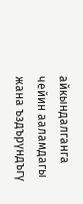айкындалганга чейин ааламдагы жана ъздърүндъгү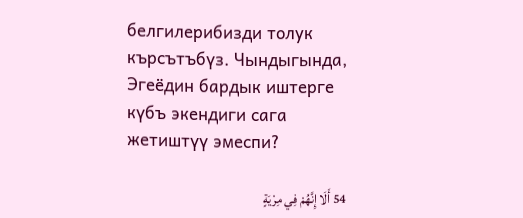белгилерибизди толук кърсътъбүз. Чындыгында, Эгеёдин бардык иштерге күбъ экендиги сага жетиштүү эмеспи?

54 أَلَا إِنَّهُمْ فِي مِرْيَةٍ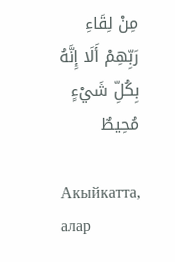مِنْ لِقَاءِ رَبِّهِمْ أَلَا إِنَّهُ بِكُلِّ شَيْءٍ مُحِيطٌ

Акыйкатта, алар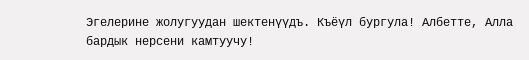Эгелерине жолугуудан шектенүүдъ. Къёүл бургула! Албетте, Алла бардык нерсени камтуучу!